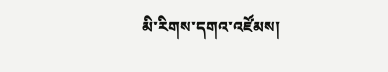མི་རིགས་དགའ་འཛོམས།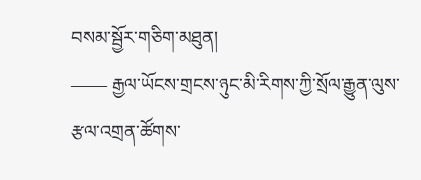བསམ་སྦྱོར་གཅིག་མཐུན།
—— རྒྱལ་ཡོངས་གྲངས་ཉུང་མི་རིགས་ཀྱི་སྲོལ་རྒྱུན་ལུས་རྩལ་འགྲན་ཚོགས་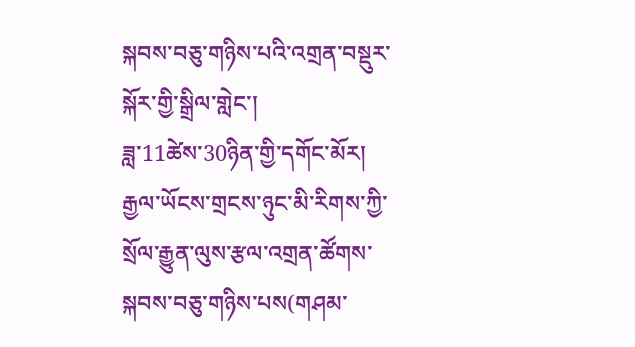སྐབས་བཅུ་གཉིས་པའི་འགྲན་བསྡུར་སྐོར་གྱི་སྒྲིལ་གླེང་།
ཟླ་11ཚེས་30ཉིན་གྱི་དགོང་མོར། རྒྱལ་ཡོངས་གྲངས་ཉུང་མི་རིགས་ཀྱི་སྲོལ་རྒྱུན་ལུས་རྩལ་འགྲན་ཚོགས་སྐབས་བཅུ་གཉིས་པས(གཤམ་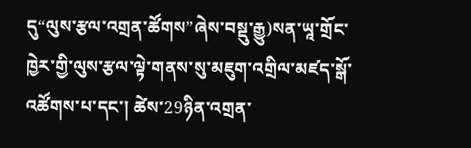དུ“ལུས་རྩལ་འགྲན་ཚོགས”ཞེས་བསྡུ་རྒྱུ)སན་ཡཱ་གྲོང་ཁྱེར་གྱི་ལུས་རྩལ་ལྟེ་གནས་སུ་མཇུག་འགྲིལ་མཛད་སྒོ་འཚོགས་པ་དང་། ཚེས་29ཉིན་འགྲན་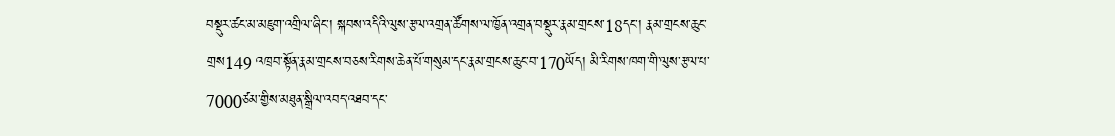བསྡུར་ཚང་མ་མཇུག་འགྲིལ་ཞིང་། སྐབས་འདིའི་ལུས་རྩལ་འགྲན་ཚོགས་ལ་ཁྱོན་འགྲན་བསྡུར་རྣམ་གྲངས་18དང་། རྣམ་གྲངས་ཆུང་གྲས149 འཁྲབ་སྟོན་རྣམ་གྲངས་བཅས་རིགས་ཆེན་པོ་གསུམ་དང་རྣམ་གྲངས་ཆུང་བ་170ཡོད། མི་རིགས་ཁག་གི་ལུས་རྩལ་པ་7000ཙམ་གྱིས་མཐུན་སྒྲིལ་འབད་འཐབ་དང་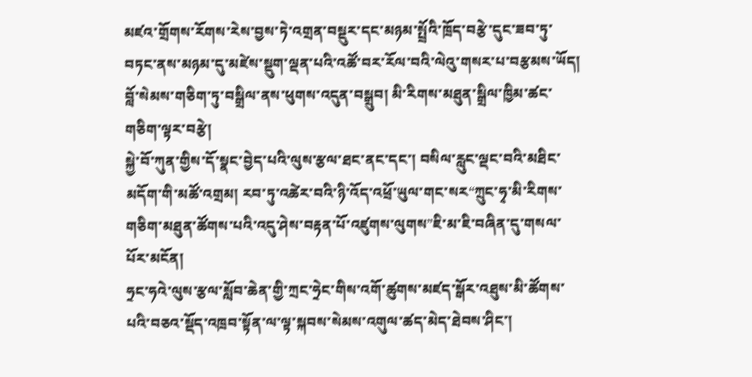མཛའ་གྲོགས་རོགས་རེས་བྱས་ཏེ་འགྲན་བསྡུར་དང་མཉམ་སྤྲོའི་ཁྲོད་བརྩེ་དུང་ཟབ་ཏུ་བཏང་ནས་མཉམ་དུ་མཛེས་སྡུག་ལྡན་པའི་འཚོ་བར་རོལ་བའི་ལེའུ་གསར་པ་བརྩམས་ཡོད།
བློ་སེམས་གཅིག་ཏུ་བསྒྲིལ་ནས་ཕུགས་འདུན་བསྒྲུབ། མི་རིགས་མཐུན་སྒྲིལ་ཁྱིམ་ཚང་གཅིག་ལྟར་བརྩེ།
སྐྱེ་བོ་ཀུན་གྱིས་དོ་སྣང་བྱེད་པའི་ལུས་རྩལ་ཐང་ནང་དང་། བསིལ་རླུང་ལྡང་བའི་མཐིང་མདོག་གི་མཚོ་འགྲམ། རབ་ཏུ་འཚེར་བའི་ཉི་འོད་འཕྲོ་ཡུལ་གང་སར“ཀྲུང་ཧྭ་མི་རིགས་གཅིག་མཐུན་ཚོགས་པའི་འདུ་ཤེས་བརྟན་པོ་འཛུགས་ལུགས”ཇི་མ་ཇི་བཞིན་དུ་གསལ་པོར་མངོན།
ཧྲང་ཧའེ་ལུས་རྩལ་སློབ་ཆེན་གྱི་ཀྲང་ཧྲེང་གིས་འགོ་ཚུགས་མཛད་སྒོར་འཐུས་མི་ཚོགས་པའི་བཅའ་སྡོད་འཁྲབ་སྟོན་ལ་ལྟ་སྐབས་སེམས་འགུལ་ཚད་མེད་ཐེབས་ཤིང་།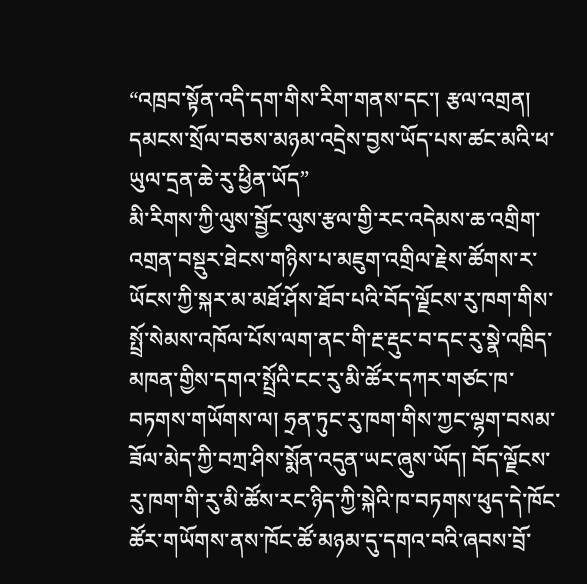“འཁྲབ་སྟོན་འདི་དག་གིས་རིག་གནས་དང་། རྩལ་འགྲན། དམངས་སྲོལ་བཅས་མཉམ་འདྲེས་བྱས་ཡོད་པས་ཚང་མའི་ཕ་ཡུལ་དྲན་ཆེ་རུ་ཕྱིན་ཡོད”
མི་རིགས་ཀྱི་ལུས་སྦྱོང་ལུས་རྩལ་གྱི་རང་འདེམས་ཆ་འགྲིག་འགྲན་བསྡུར་ཐེངས་གཉིས་པ་མཇུག་འགྲིལ་རྗེས་ཚོགས་ར་ཡོངས་ཀྱི་སྐར་མ་མཐོ་ཤོས་ཐོབ་པའི་བོད་ལྗོངས་རུ་ཁག་གིས་སྤྲོ་སེམས་འཁོལ་པོས་ལག་ནང་གི་རྔ་རྡུང་བ་དང་རུ་སྣེ་འཁྲིད་མཁན་གྱིས་དགའ་སྤྲོའི་ངང་རུ་མི་ཚོར་དཀར་གཙང་ཁ་བཏགས་གཡོགས་ལ། ཧྲན་ཏུང་རུ་ཁག་གིས་ཀྱང་ལྷག་བསམ་ཟོལ་མེད་ཀྱི་བཀྲ་ཤིས་སྨོན་འདུན་ཡང་ཞུས་ཡོད། བོད་ལྗོངས་རུ་ཁག་གི་རུ་མི་ཚོས་རང་ཉིད་ཀྱི་སྐེའི་ཁ་བཏགས་ཕུད་དེ་ཁོང་ཚོར་གཡོགས་ནས་ཁོང་ཚོ་མཉམ་དུ་དགའ་བའི་ཞབས་བྲོ་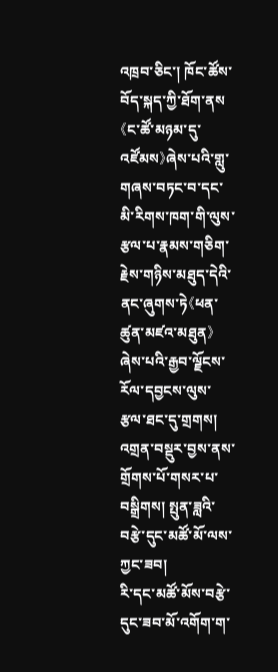འཁྲབ་ཅིང་། ཁོང་ཚོས་བོད་སྐད་ཀྱི་ཐོག་ནས《ང་ཚོ་མཉམ་དུ་འཛོམས》ཞེས་པའི་གླུ་གཞས་བཏང་བ་དང་མི་རིགས་ཁག་གི་ལུས་རྩལ་པ་རྣམས་གཅིག་རྗེས་གཉིས་མཐུད་དེའི་ནང་ཞུགས་ཏེ《ཕན་ཚུན་མཛའ་མཐུན》ཞེས་པའི་རྒྱབ་ལྗོངས་རོལ་དབྱངས་ལུས་རྩལ་ཐང་དུ་གྲགས།
འགྲན་བསྡུར་བྱས་ནས་གྲོགས་པོ་གསར་པ་བསྒྲིགས། སྤུན་ཟླའི་བརྩེ་དུང་མཚོ་མོ་ལས་ཀྱང་ཟབ།
རི་དང་མཚོ་མོས་བརྩེ་དུང་ཟབ་མོ་འགོག་ག་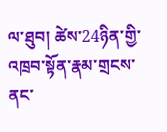ལ་ཐུབ། ཚེས་24ཉིན་གྱི་འཁྲབ་སྟོན་རྣམ་གྲངས་ནང་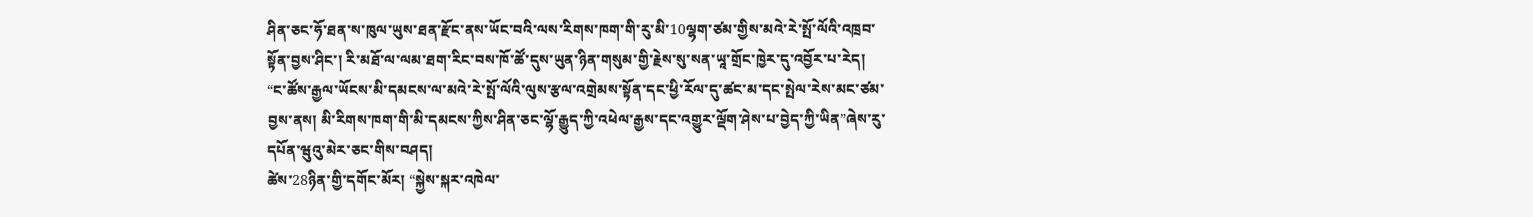ཤིན་ཅང་ཧོ་ཐན་ས་ཁུལ་ཡུས་ཐན་རྫོང་ནས་ཡོང་བའི་ལས་རིགས་ཁག་གི་རུ་མི་10ལྷག་ཙམ་གྱིས་མའེ་རེ་སྤོ་ལོའི་འཁྲབ་སྟོན་བྱས་ཤིང་། རི་མཐོ་ལ་ལམ་ཐག་རིང་བས་ཁོ་ཚོ་དུས་ཡུན་ཉིན་གསུམ་གྱི་རྗེས་སུ་སན་ཡཱ་གྲོང་ཁྱེར་དུ་འབྱོར་པ་རེད། “ང་ཚོས་རྒྱལ་ཡོངས་མི་དམངས་ལ་མའེ་རེ་སྤོ་ལོའི་ལུས་རྩལ་འགྲེམས་སྟོན་དང་ཕྱི་རོལ་དུ་ཚང་མ་དང་སྤེལ་རེས་མང་ཙམ་བྱས་ནས། མི་རིགས་ཁག་གི་མི་དམངས་ཀྱིས་ཤིན་ཅང་ལྷོ་རྒྱུད་ཀྱི་འཕེལ་རྒྱས་དང་འགྱུར་ལྡོག་ཤེས་པ་བྱེད་ཀྱི་ཡིན”ཞེས་རུ་དཔོན་ཝུའུ་མེར་ཅང་གིས་བཤད།
ཚེས་28ཉིན་གྱི་དགོང་མོར། “སྐྱེས་སྐར་འཁེལ་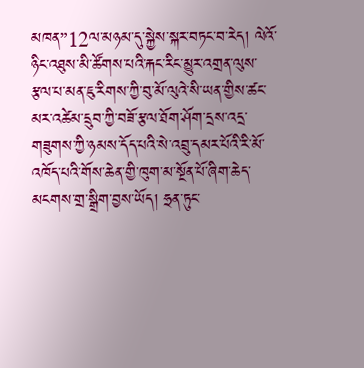མཁན”12ལ་མཉམ་དུ་སྐྱེས་སྐར་བཏང་བ་རེད། ལེའོ་ཉིང་འཐུས་མི་ཚོགས་པའི་རྐང་རིང་མྱུར་འགྲན་ལུས་རྩལ་པ་མན་ཇུ་རིགས་ཀྱི་བུ་མོ་ལུའེ་སི་ཡན་གྱིས་ཚང་མར་འཚེམ་དྲུབ་ཀྱི་བཟོ་རྩལ་ཐོག་ཤོག་དྲས་འདྲ་གཟུགས་ཀྱི་ཉམས་དོད་པའི་སེ་འབྲུ་དམར་པོའི་རི་མོ་འཁོད་པའི་གོས་ཆེན་གྱི་ཁུག་མ་སྔོན་པོ་ཞིག་ཆེད་མངགས་གྲ་སྒྲིག་བྱས་ཡོད། ཧྲན་ཏུང་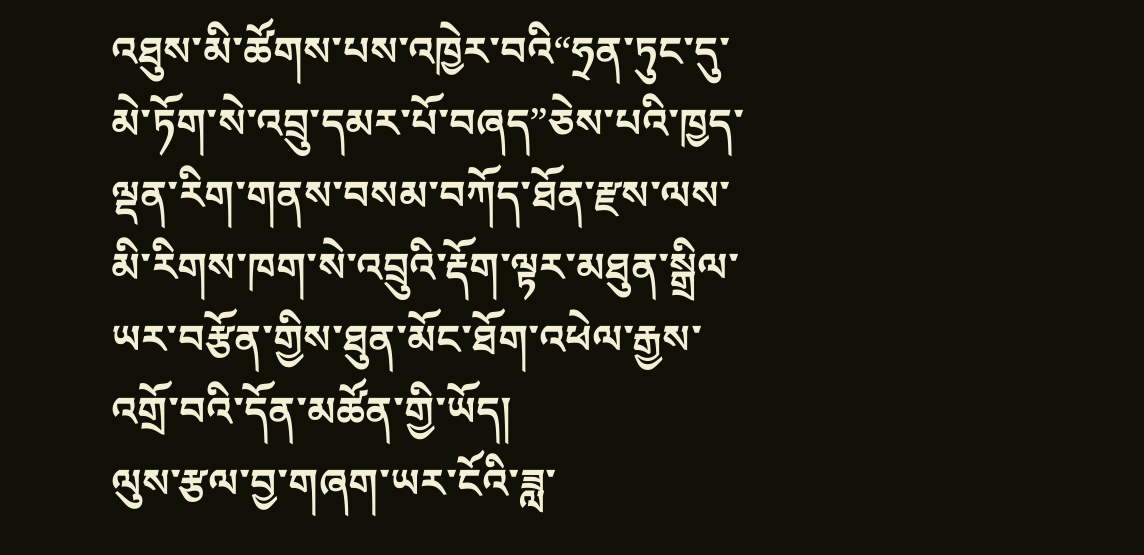འཐུས་མི་ཚོགས་པས་འཁྱེར་བའི“ཧྲན་ཏུང་དུ་མེ་ཏོག་སེ་འབྲུ་དམར་པོ་བཞད”ཅེས་པའི་ཁྱད་ལྡན་རིག་གནས་བསམ་བཀོད་ཐོན་རྫས་ལས་མི་རིགས་ཁག་སེ་འབྲུའི་རྡོག་ལྟར་མཐུན་སྒྲིལ་ཡར་བརྩོན་གྱིས་ཐུན་མོང་ཐོག་འཕེལ་རྒྱས་འགྲོ་བའི་དོན་མཚོན་གྱི་ཡོད།
ལུས་རྩལ་བྱ་གཞག་ཡར་ངོའི་ཟླ་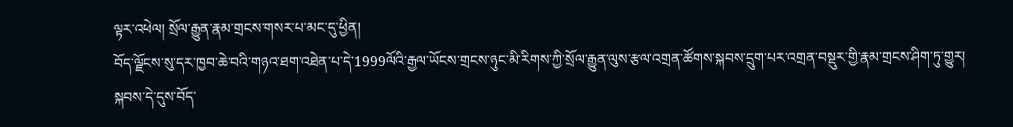ལྟར་འཕེལ། སྲོལ་རྒྱུན་རྣམ་གྲངས་གསར་པ་མང་དུ་ཕྱིན།
བོད་ལྗོངས་སུ་དར་ཁྱབ་ཆེ་བའི་གཉའ་ཐག་འཐེན་པ་དེ་1999ལོའི་རྒྱལ་ཡོངས་གྲངས་ཉུང་མི་རིགས་ཀྱི་སྲོལ་རྒྱུན་ལུས་རྩལ་འགྲན་ཚོགས་སྐབས་དྲུག་པར་འགྲན་བསྡུར་གྱི་རྣམ་གྲངས་ཤིག་ཏུ་གྱུར། སྐབས་དེ་དུས་བོད་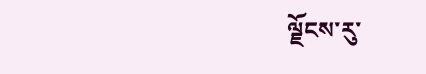ལྗོངས་རུ་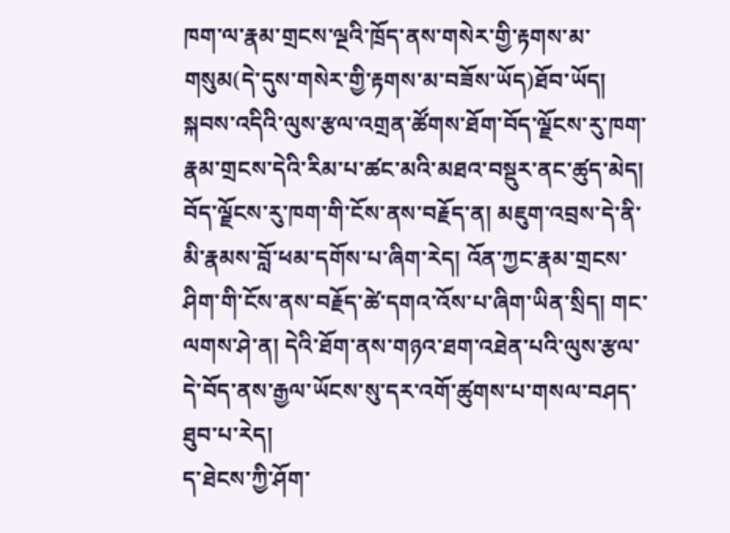ཁག་ལ་རྣམ་གྲངས་ལྔའི་ཁྲོད་ནས་གསེར་གྱི་རྟགས་མ་གསུམ(དེ་དུས་གསེར་གྱི་རྟགས་མ་བཟོས་ཡོད)ཐོབ་ཡོད། སྐབས་འདིའི་ལུས་རྩལ་འགྲན་ཚོགས་ཐོག་བོད་ལྗོངས་རུ་ཁག་རྣམ་གྲངས་དེའི་རིམ་པ་ཚང་མའི་མཐའ་བསྡུར་ནང་ཚུད་མེད། བོད་ལྗོངས་རུ་ཁག་གི་ངོས་ནས་བརྗོད་ན། མཇུག་འབྲས་དེ་ནི་མི་རྣམས་བློ་ཕམ་དགོས་པ་ཞིག་རེད། འོན་ཀྱང་རྣམ་གྲངས་ཤིག་གི་ངོས་ནས་བརྗོད་ཚེ་དགའ་འོས་པ་ཞིག་ཡིན་སྲིད། གང་ལགས་ཤེ་ན། དེའི་ཐོག་ནས་གཉའ་ཐག་འཐེན་པའི་ལུས་རྩལ་དེ་བོད་ནས་རྒྱལ་ཡོངས་སུ་དར་འགོ་ཚུགས་པ་གསལ་བཤད་ཐུབ་པ་རེད།
ད་ཐེངས་ཀྱི་ཤོག་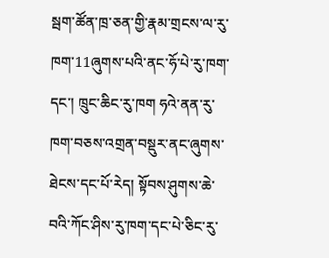སྦག་ཚོན་ཁྲ་ཅན་གྱི་རྣམ་གྲངས་ལ་རུ་ཁག་11ཞུགས་པའི་ནང་ཧོ་པེ་རུ་ཁག་དང་། ཁྲུང་ཆིང་རུ་ཁག ཧའེ་ནན་རུ་ཁག་བཅས་འགྲན་བསྡུར་ནང་ཞུགས་ཐེངས་དང་པོ་རེད། སྟོབས་ཤུགས་ཆེ་བའི་ཀོང་ཤིས་རུ་ཁག་དང་པེ་ཅིང་རུ་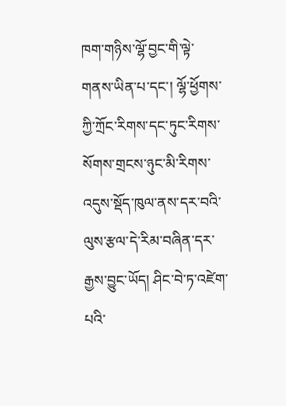ཁག་གཉིས་ལྷོ་བྱང་གི་ལྟེ་གནས་ཡིན་པ་དང་། ལྷོ་ཕྱོགས་ཀྱི་ཀྲོང་རིགས་དང་ཏུང་རིགས་སོགས་གྲངས་ཉུང་མི་རིགས་འདུས་སྡོད་ཁུལ་ནས་དར་བའི་ལུས་རྩལ་དེ་རིམ་བཞིན་དར་རྒྱས་བྱུང་ཡོད། ཤིང་བེ་ཏ་འཛེག་པའི་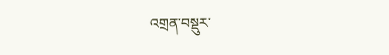འགྲན་བསྡུར་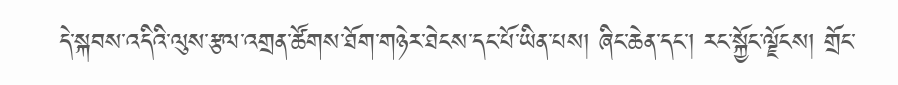དེ་སྐབས་འདིའི་ལུས་རྩལ་འགྲན་ཚོགས་ཐོག་གཉེར་ཐེངས་དང་པོ་ཡིན་པས། ཞིང་ཆེན་དང་། རང་སྐྱོང་ལྗོངས། གྲོང་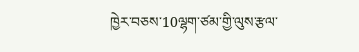ཁྱེར་བཅས་10ལྷག་ཙམ་གྱི་ལུས་རྩལ་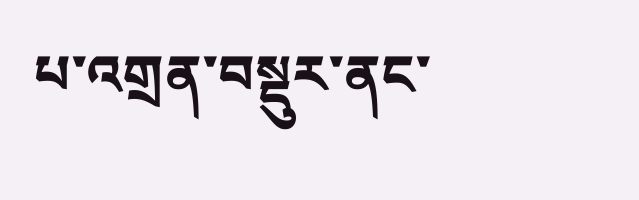པ་འགྲན་བསྡུར་ནང་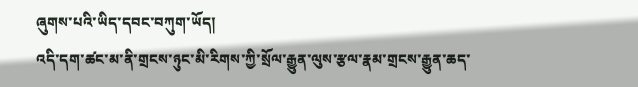ཞུགས་པའི་ཡིད་དབང་བཀུག་ཡོད།
འདི་དག་ཚང་མ་ནི་གྲངས་ཉུང་མི་རིགས་ཀྱི་སྲོལ་རྒྱུན་ལུས་རྩལ་རྣམ་གྲངས་རྒྱུན་ཆད་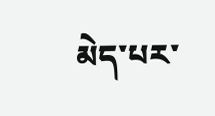མེད་པར་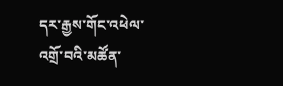དར་རྒྱས་གོང་འཕེལ་འགྲོ་བའི་མཚོན་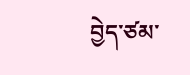བྱེད་ཙམ་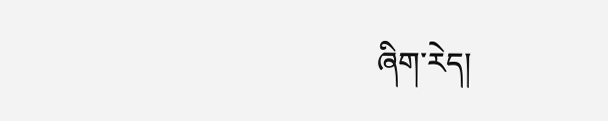ཞིག་རེད།